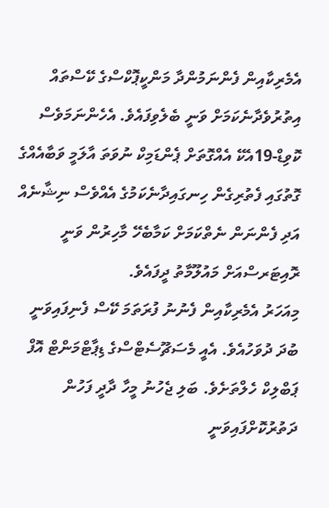އެމެރިކާއިން ފެންނަމުންދާ މަންކީޕޮކްސްގެ ކޭސްތައް އިތުރުވެދާނެކަމަށް ވަނީ ބެލެވިފައެވެ. އެހެންނަމަވެސް ކޮވިޑް-19އެކޭ އެއްގޮތަށް ޕެންޑަމިކް ނުވަތަ އާލަމީ ވަބާއެއްގެ ގޮތުގައި ފެތުރިގެން ހިނގައިދާނެކަމުގެ އެއްވެސް ނިޝާނެއް އަދި ފެންނަން ނެތްކަމަށް ކަމާބެހޭ މާހިރުން ވަނީ ރޮއިޓަރސްއަށް މައުލޫމާތު ދީފައެވެ.
މިއަހަރު އެމެރިކާއިން ފެނުނު ފުރަތަމަ ކޭސް ފެނިފައިވަނީ ބުދަ ދުވަހުއެވެ. އެއީ މެސަޗޫސެޓްސްގެ ޑިޕާޓްމަންޓް އޮފް ޕަބްލިކް ހެލްތަށެވެ. ބަލި ޖެހުނު މީހާ ދާދީ ފަހުން ދަތުރުކޮށްފައިވަނީ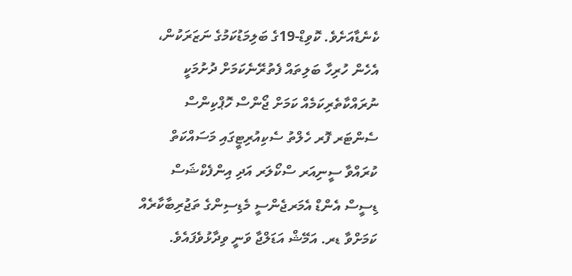ކެނެޑާއަށެވެ. ކޮވިޑް-19ގެ ބަލިމަޑުކަމުގެ ނަޒަރަކުން، އެހެން ހުރިހާ ބަލިތައް ފެތުރޭނެކަމަށް ދުށުމަކީ ނުރައްކާތެރިކަމެއް ކަމަށް ޖޯންސް ހޮޕްކިންސް ސެންޓަރ ފޮރ ހެލްތު ސެކިއުރިޓީގައި މަސައްކަތް ކުރައްވާ ސީނިއަރ ސްކޯލަރ އަދި އިންފެކްޝަސް ޑިސީސް އެންޑް އެމަރޖެންސީ މެޑިސިންގެ ތަޖުރިބާކާރެއް ކަމަށްވާ ޑރ. އަމޭޝް އަޑަލްޖާ ވަނީ ވިދާޅުވެފައެވެ.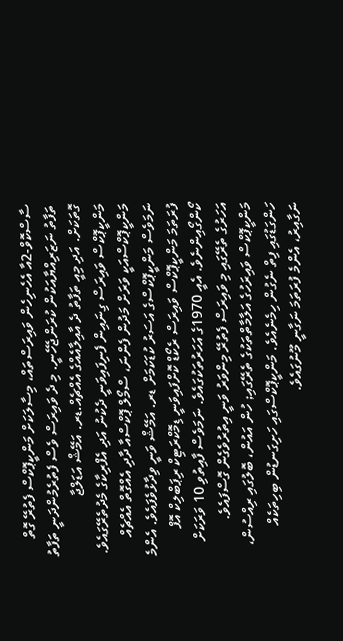ސާސްކޮވް-2އާ އެހެނިހެން ވައިރަސްތައް، މިސާލަކަށް މަންކީޕޮކްސް ފެތުރޭ ގޮތް ތަފާތު ނަޒަރިއްޔާއަކުން ކުރަންޖެހޭނީ. މި ދެ ވައިރަސް ވެސް ފެތުރެމުންދަނީ ތަފާތު ގޮތަކަށް. އަދި މިއީ ތަފާތު ދެ އާއިލާއެއްގެ އެއްޗެއް.ޑރ. އަމޭޝް އަޑަލްޖާ
މަންކީޕޮކްސް ވައިރަސް ގިނައިން ފެނިފައިވަނީ ދެކުނު އަދި އެފްރިކާގެ މެދުތެރޭގައެވެ. މަންކީޕޮކްސްއަކީ ވަރަށް މަދުން ފެންނަ، ސްމޯލް ޕޮކްސްއާ ދާދި އެއްގޮތް އެއްޗެއް ނަމަވެސް މަންކީޕޮކްސްގެ އަސަރު ކުޑަކަމަށް ޑރ. އަމޭޝް ވަނީ ވިދާޅުވެފައެވެ. އެންމެ ފުރަތަމަ މަންކީޕޮކްސް ވައިރަސް ރެކޯޑް ކޮށްފައިވަނީ ޑިމޮކްރަޓިކް ރިޕަބްލިކް އޮފް ކޯންގޯއިންނެވެ. އެއީ 1970ގެ އަހަރުތަކުގައެވެ. ނަމަވެސް ފާއިތުވި 10 ވަރަކަށް އަހަރުގެ ތެރޭގައި މި ވައިރަސް ފެތުރޭ މިންވަރު ވަނީ އިތުރުވެގެން ގޮސްފައެވެ.
މަންކީޕޮކްސް ވައިރަހުގެ އަލާމާތްތަކުގެ ތެރޭގައި; ހުން އައުން، ބޮލުގައި ރިއްސުން، ހަންގަޑުގައި ފިތް ނެގުން ހިމެނެއެވެ. މަންކީޕޮކްސްގައި ހަށިގަނޑުން ބިހިތަކެއް ނަގާއިރު، އެންމެ ފުރަތަމަ ނަގާނީ މޫނުގައެވެ.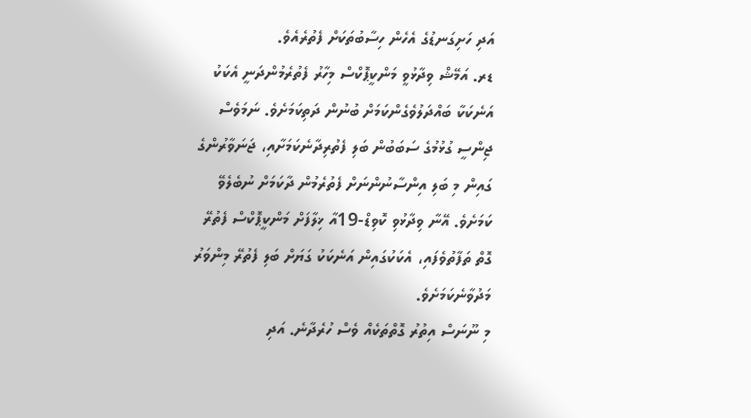އަދި ހަށިގަނޑުގެ އެހެން ހިސާބުތަކަށް ފެތުރެއެވެ.
ޑރ. އަމޭޝް ވިދާޅުވީ މަންކީޕޮކްސް މިހާރު ފެތުރެމުންދަނީ އެކަކު އަނެކަކާ ބައްދަލުވެގެންކަމަށް ބުނުން ދަތިކަމަށެވެ. ނަމަވެސް ޖިންސީ ގުޅުމުގެ ސަބަބުން ބަލި ފެތުރިދާނެކަމަށާއި، ޖަނަވާރުންގެ ގައިން މި ބަލި އިންސާނުންނަށް ފެތުރެމުން ދާކަމަށް ނުބެލެވޭ ކަމަށެވެ. އޭނާ ވިދާޅުވި ކޮވިޑް-19އާ ޚިލާފަށް މަންކީޕޮކްސް ފެތުރޭ ގޮތް ތަފާތުވެފައި، އެކަކުގައިން އަނެކަކު ގަޔަށް ބަލި ފެތުރޭ މިންވަރު މަދުވާނެކަމަށެވެ.
މި ނޫނަސް އިތުރު ގޮތްތަކެއް ވެސް ހުރެދާނެ. އަދި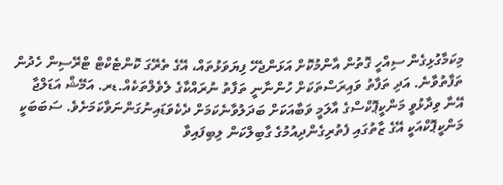މިކަމާގުޅިގެން ސިއްހީ ގޮތުން އާންމުކޮށް އަޅަންޖެހޭ ފިޔަވަޅުތައް، އޭގެ ތެރޭގަ ކޮންޓެކްޓް ޓްރޭސިން ހެދުން ތަފާތުވާނެ. އަދި ތަފާތު ވައިރަސްތަކަށް ހުންނާނީ ތަފާތު ނުރައްކާގެ ލެވެލްތަކެއް.ޑރ. އަމޭޝް އަޑަލްޖާ
އޭނާ ވިދާޅުވީ މަންކީޕޮކްސްގެ އާލަމީ ވަބާއަކަށް ބަދަލުވާނެކަމަށް ދެކެވަޑައިނުގަންނަވާކަމަށެވެ. ސަބަބަކީ މަންކީޕޮކްއަކީ އޭގެ ޒާތުގައި ފެތުރިގެންދިއުމުގެ ގާބިލްކަން ލިބިފައިވާ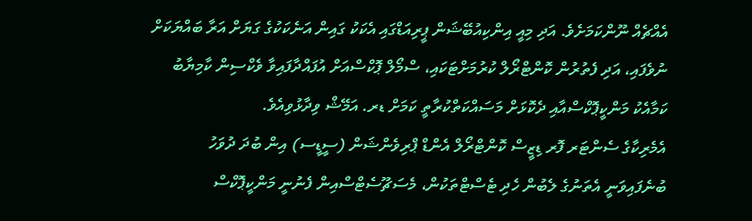އެއްޗެއް ނޫންކަމަށެވެ. އަދި މިއީ އިންކިއުބޭޝަން ޕީރިއަޑްގައި އެކަކު ގައިން އަނެކަކުގެ ގަޔަށް އަރާ ބައްޔަކަށް ނުވެފައި، އަދި ފެތުރުން ކޮންޓްރޯލް ކުރުމަށްޓަކައި، ސްމޯލް ޕޮކްސްއަށް އުފައްދާފައިވާ ވެކްސިން ކާމިޔާބު ކަމާއެކު މަންކީޕޮކްސްއާއި ދެކޮޅަށް މަސައްކަތްކުރާތީ ކަމަށް ޑރ. އަމޭޝް ވިދާޅުވިއެވެ.
އެމެރިކާގެ ސެންޓަރ ފޮރ ޑިޒީސް ކޮންޓްރޯލް އެންޑް ޕްރިވެންޝަން (ސީޑީސ) އިން ބުދަ ދުވަހު ބުނެފައިވަނީ އެތަނުގެ ލެބުން ހެދި ޓެސްޓްތަކުން، މެސަޗޫސެޓްސްއިން ފެނުނީ މަންކީޕޮކްސް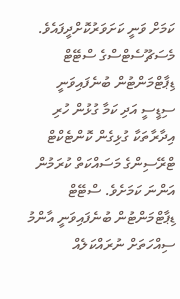ކަމަށް ވަނީ ކަށަވަރުކޮށްދީފައެވެ. މެސަޗޫސެޓްސްގެ ސްޓޭޓް ޑިޕާޓްމަންޓުން ބުނެފައިވަނީ ސިޑީސީ އަދި ކަމާ ގުޅުން ހުރި އިދާރާތަކާ ގުޅިގެން ކޮންޓެކްޓް ޓްރޭސިންގެ މަސައްކަތް ކުރަމުން އަންނަ ކަމަށެވެ. ސްޓޭޓް ޑިޕާޓްމަންޓުން ބުނެފައިވަނީ އާންމު ސިއްހަތަށް ނުރައްކަލެއް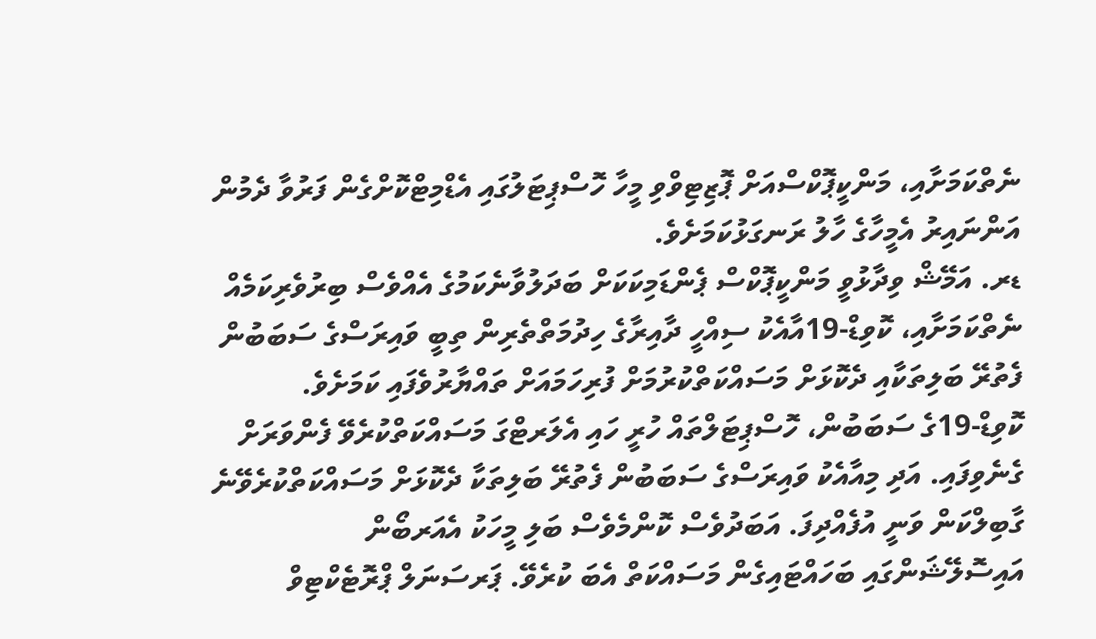ނެތްކަމަށާއި، މަންކީޕޮކްސްއަށް ޕޮޒިޓިވްވި މީހާ ހޮސްޕިޓަލުގައި އެޑްމިޓްކޮށްގެން ފަރުވާ ދެމުން އަންނައިރު އެމީހާގެ ހާލު ރަނގަޅުކަމަށެވެ.
ޑރ. އަމޭޝް ވިދާޅުވީ މަންކީޕޮކްސް ޕެންޑަމިކަކަށް ބަދަލުވާނެކަމުގެ އެއްވެސް ބިރުވެރިކަމެއް ނެތްކަމަށާއި، ކޮވިޑް-19އާއެކު ސިއްހީ ދާއިރާގެ ހިދުމަތްތެރިން ތިބީ ވައިރަސްގެ ސަބަބުން ފެތުރޭ ބަލިތަކާއި ދެކޮޅަށް މަސައްކަތްކުރުމަށް ފުރިހަމައަށް ތައްޔާރުވެފައި ކަމަށެވެ.
ކޮވިޑް-19ގެ ސަބަބުން، ހޮސްޕިޓަލްތައް ހުރީ ހައި އެލަރޓްގަ މަސައްކަތްކުރެވޭ ފެންވަރަށް ގެނެވިފައި. އަދި މިއާއެކު ވައިރަސްގެ ސަބަބުން ފެތުރޭ ބަލިތަކާ ދެކޮޅަށް މަސައްކަތްކުރެވޭނެ ގާބިލްކަން ވަނީ އުފެއްދިފަ. އަބަދުވެސް ކޮންމެވެސް ބަލި މީހަކު އެއަރބޯން އައިސޮލޭޝަންގައި ބަހައްޓައިގެން މަސައްކަތް އެބަ ކުރެވޭ. ޕަރސަނަލް ޕްރޮޓެކްޓިވް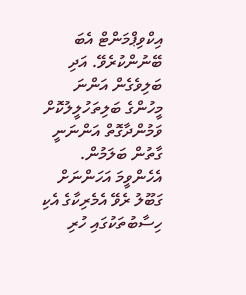އިކްވިޕްމަންޓް އެބަ ބޭނުންކުރެވޭ. އަދި ބަލިވެގެން އަންނަ މީހުންގެ ބަލިތަހުލީލުކޮށް ވަމުންދާގޮތް އަންނަނީ ގާތުން ބަލަމުން. އެހެންވީމަ އަހަންނަށް ގަބޫލު ރެވޭ އެމެރިކާގެ އެކި ހިސާބުތަކުގައި ހުރި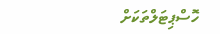ހޮސްޕިޓަލްތަކަށް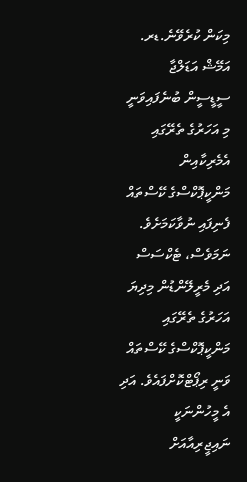މިކަން ކުރެވޭނެ.ޑރ. އަމޭޝް އަޑަލްޖާ
ސީޑީސީން ބުނެފައިވަނީ މި އަހަރުގެ ތެރޭގައި އެމެރިކާއިން މަންކީޕޮކްސްގެ ކޭސްތައް ފެނިފައި ނުވާކަމަށެވެ. ނަމަވެސް، ޓެކްސަސް އަދި މެރީލޭންޑުން މިދިޔަ އަހަރުގެ ތެރޭގައި މަންކީޕޮކްސްގެ ކޭސްތައް ވަނީ ރިޕޯޓްކޮށްފައެވެ. އަދި އެ މީހުންނަކީ ނައިޖީރިއާއަށް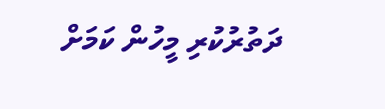ދަތުރުކުރި މީހުން ކަމަށް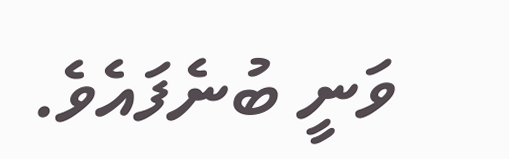ވަނީ ބުނެފައެވެ.